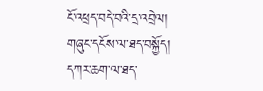ངོ་འཕྲད་བདེ་བའི་དྲ་འབྲེལ།
གཞུང་དངོས་ལ་ཐད་བསྐྱོད།
དཀར་ཆག་ལ་ཐད་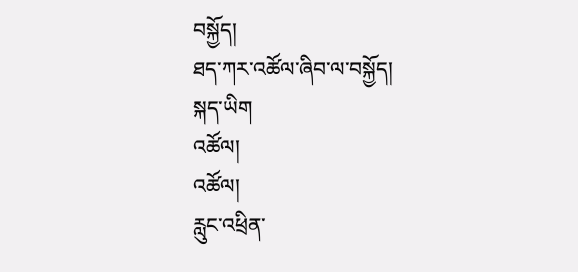བསྐྱོད།
ཐད་ཀར་འཚོལ་ཞིབ་ལ་བསྐྱོད།
སྐད་ཡིག
འཚོལ།
འཚོལ།
རླུང་འཕྲིན་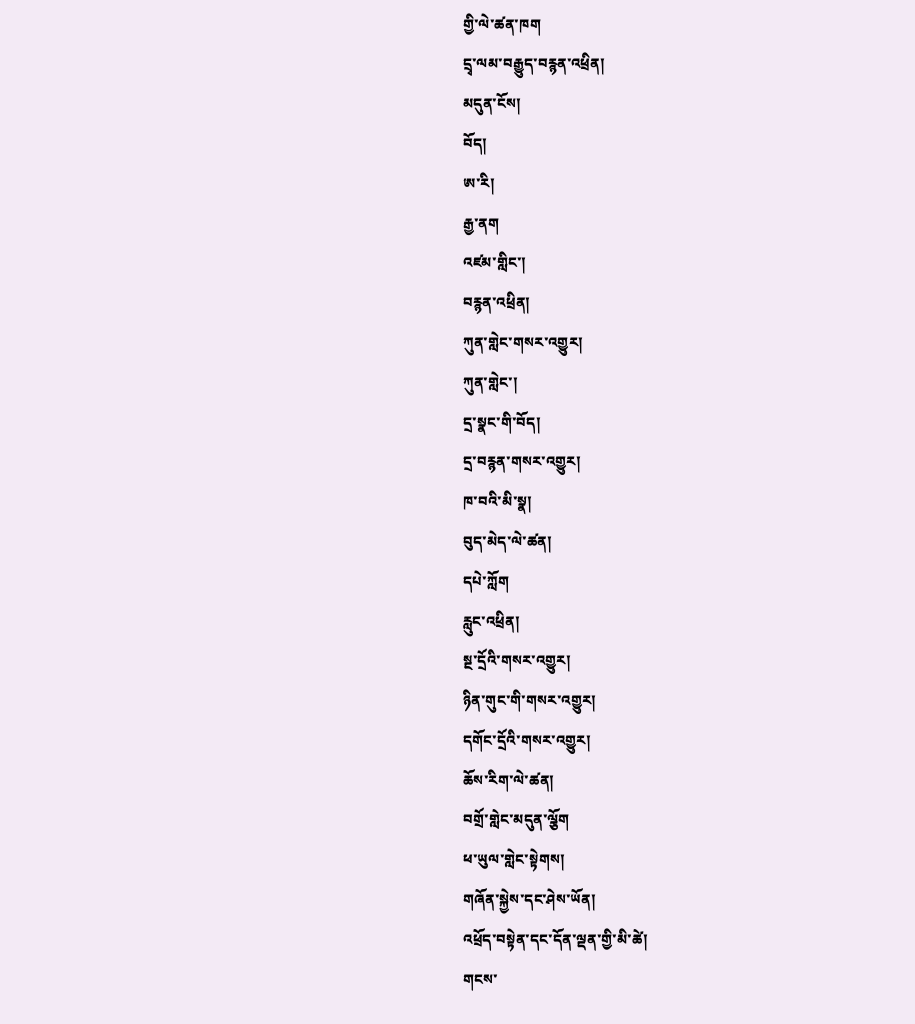གྱི་ལེ་ཚན་ཁག
དྲྭ་ལམ་བརྒྱུད་བརྙན་འཕྲིན།
མདུན་ངོས།
བོད།
ཨ་རི།
རྒྱ་ནག
འཛམ་གླིང་།
བརྙན་འཕྲིན།
ཀུན་གླེང་གསར་འགྱུར།
ཀུན་གླེང་།
དྲ་སྣང་གི་བོད།
དྲ་བརྙན་གསར་འགྱུར།
ཁ་བའི་མི་སྣ།
བུད་མེད་ལེ་ཚན།
དཔེ་ཀློག
རླུང་འཕྲིན།
སྔ་དྲོའི་གསར་འགྱུར།
ཉིན་གུང་གི་གསར་འགྱུར།
དགོང་དྲོའི་གསར་འགྱུར།
ཆོས་རིག་ལེ་ཚན།
བགྲོ་གླེང་མདུན་ལྕོག
ཕ་ཡུལ་གླེང་སྟེགས།
གཞོན་སྐྱེས་དང་ཤེས་ཡོན།
འཕྲོད་བསྟེན་དང་དོན་ལྡན་གྱི་མི་ཚེ།
གངས་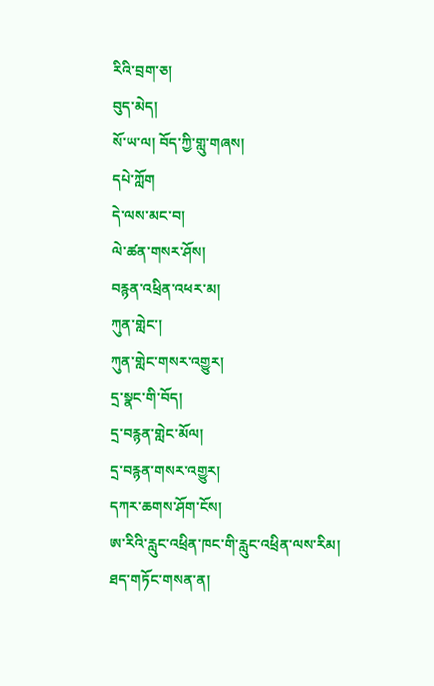རིའི་བྲག་ཅ།
བུད་མེད།
སོ་ཡ་ལ། བོད་ཀྱི་གླུ་གཞས།
དཔེ་ཀློག
དེ་ལས་མང་བ།
ལེ་ཚན་གསར་ཤོས།
བརྙན་འཕྲིན་འཕར་མ།
ཀུན་གླེང་།
ཀུན་གླེང་གསར་འགྱུར།
དྲ་སྣང་གི་བོད།
དྲ་བརྙན་གླེང་མོལ།
དྲ་བརྙན་གསར་འགྱུར།
དཀར་ཆགས་ཤོག་ངོས།
ཨ་རིའི་རླུང་འཕྲིན་ཁང་གི་རླུང་འཕྲིན་ལས་རིམ།
ཐད་གཏོང་གསན་ན།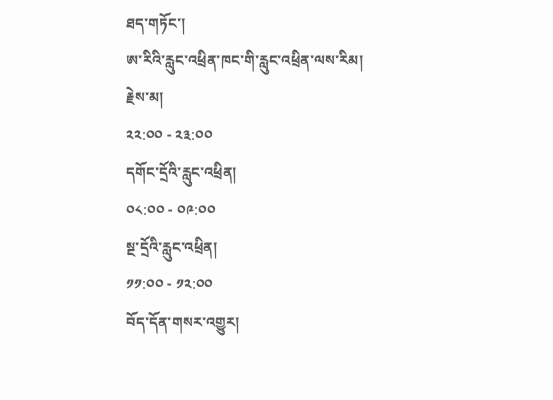ཐད་གཏོང་།
ཨ་རིའི་རླུང་འཕྲིན་ཁང་གི་རླུང་འཕྲིན་ལས་རིམ།
རྗེས་མ།
༢༢:༠༠ - ༢༣:༠༠
དགོང་དྲོའི་རླུང་འཕྲིན།
༠༨:༠༠ - ༠༩:༠༠
སྔ་དྲོའི་རླུང་འཕྲིན།
༡༡:༠༠ - ༡༢:༠༠
བོད་དོན་གསར་འགྱུར།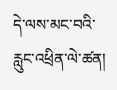དེ་ལས་མང་བའི་རླུང་འཕྲིན་ལེ་ཚན།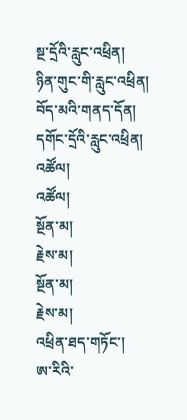སྔ་དྲོའི་རླུང་འཕྲིན།
ཉིན་གུང་གི་རླུང་འཕྲིན།
བོད་མའི་གནད་དོན།
དགོང་དྲོའི་རླུང་འཕྲིན།
འཚོལ།
འཚོལ།
སྔོན་མ།
རྗེས་མ།
སྔོན་མ།
རྗེས་མ།
འཕྲིན་ཐད་གཏོང་།
ཨ་རིའི་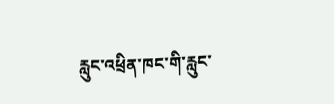རླུང་འཕྲིན་ཁང་གི་རླུང་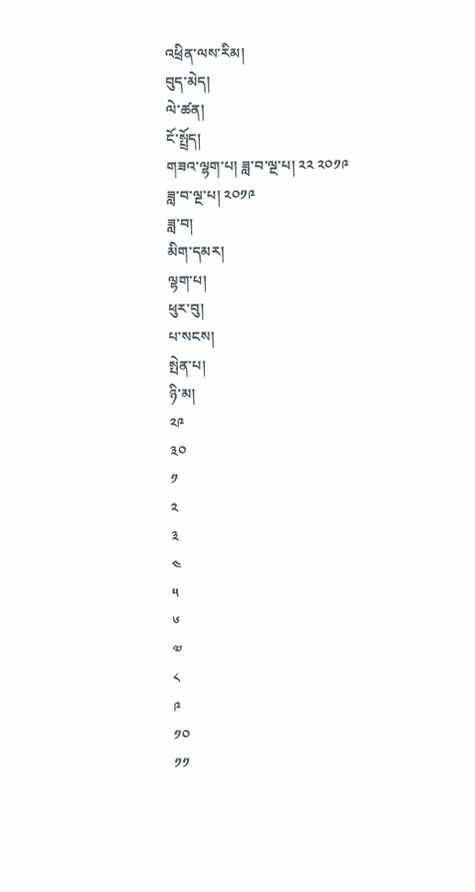འཕྲིན་ལས་རིམ།
བུད་མེད།
ལེ་ཚན།
ངོ་སྤྲོད།
གཟའ་ལྷག་པ། ཟླ་བ་ལྔ་པ། ༢༢ ༢༠༡༩
ཟླ་བ་ལྔ་པ། ༢༠༡༩
ཟླ་བ།
མིག་དམར།
ལྷག་པ།
ཕུར་བུ།
པ་སངས།
སྤེན་པ།
ཉི་མ།
༢༩
༣༠
༡
༢
༣
༤
༥
༦
༧
༨
༩
༡༠
༡༡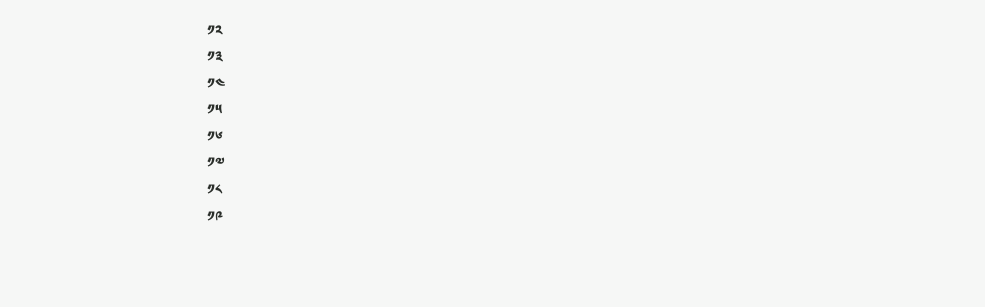༡༢
༡༣
༡༤
༡༥
༡༦
༡༧
༡༨
༡༩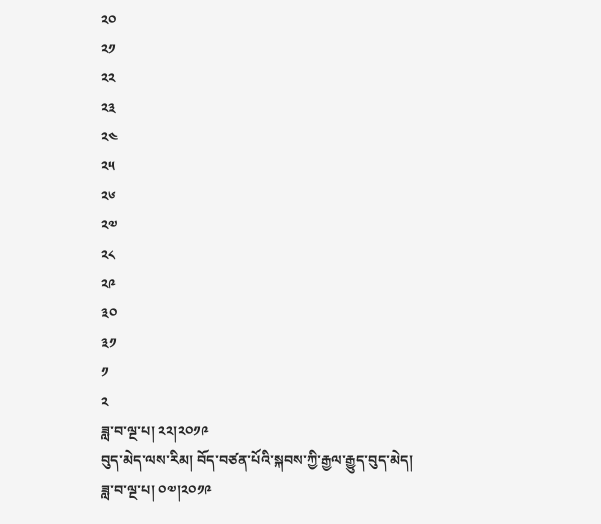༢༠
༢༡
༢༢
༢༣
༢༤
༢༥
༢༦
༢༧
༢༨
༢༩
༣༠
༣༡
༡
༢
ཟླ་བ་ལྔ་པ། ༢༢།༢༠༡༩
བུད་མེད་ལས་རིམ། བོད་བཙན་པོའི་སྐབས་ཀྱི་རྒྱལ་རྒྱུད་བུད་མེད།
ཟླ་བ་ལྔ་པ། ༠༧།༢༠༡༩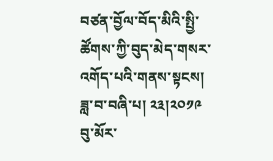བཙན་བྱོལ་བོད་མིའི་སྤྱི་ཚོགས་ཀྱི་བུད་མེད་གསར་འགོད་པའི་གནས་སྟངས།
ཟླ་བ་བཞི་པ། ༢༣།༢༠༡༩
བུ་མོར་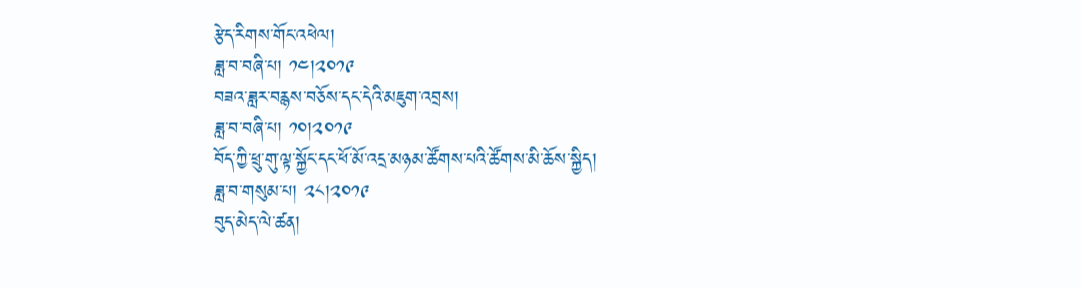རྩེད་རིགས་གོང་འཕེལ།
ཟླ་བ་བཞི་པ། ༡༤།༢༠༡༩
བཟའ་ཟླར་བརྙས་བཅོས་དང་དེའི་མཇུག་འབྲས།
ཟླ་བ་བཞི་པ། ༡༠།༢༠༡༩
བོད་ཀྱི་ཕྲུ་གུ་ལྟ་སྐྱོང་དང་ཕོ་མོ་འདྲ་མཉམ་ཚོགས་པའི་ཚོགས་མི་ཆོས་སྐྱིད།
ཟླ་བ་གསུམ་པ། ༢༨།༢༠༡༩
བུད་མེད་ལེ་ཚན།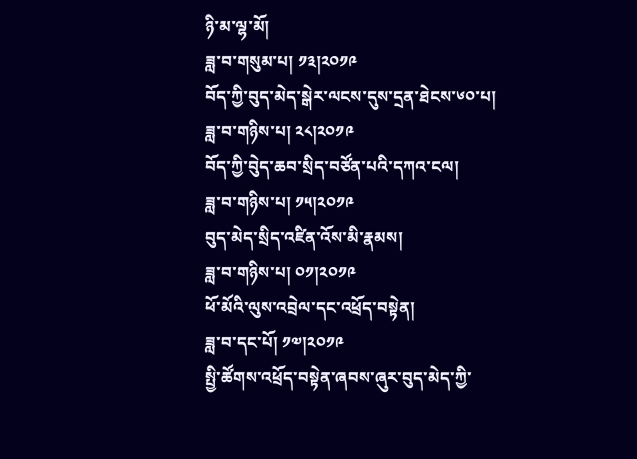ཉི་མ་ལྷ་མོ།
ཟླ་བ་གསུམ་པ། ༡༣།༢༠༡༩
བོད་ཀྱི་བུད་མེད་སྒེར་ལངས་དུས་དྲན་ཐེངས་༦༠་པ།
ཟླ་བ་གཉིས་པ། ༢༨།༢༠༡༩
བོད་ཀྱི་བེུད་ཆབ་སྲིད་བཙོན་པའི་དཀའ་ངལ།
ཟླ་བ་གཉིས་པ། ༡༥།༢༠༡༩
བུད་མེད་སྲིད་འཛིན་འོས་མི་རྣམས།
ཟླ་བ་གཉིས་པ། ༠༡།༢༠༡༩
ཕོ་མོའི་ལུས་འབྲེལ་དང་འཕྲོད་བསྟེན།
ཟླ་བ་དང་པོ། ༡༧།༢༠༡༩
སྤྱི་ཚོགས་འཕྲོད་བསྟེན་ཞབས་ཞུར་བུད་མེད་ཀྱི་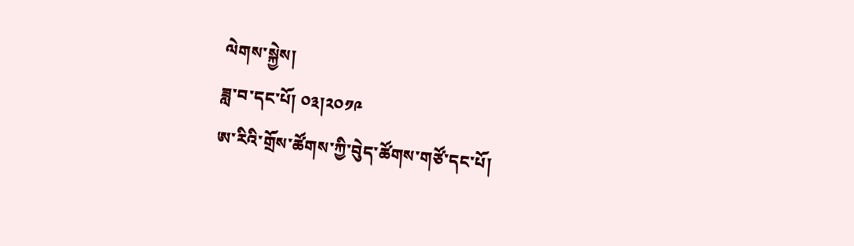ལེགས་སྐྱེས།
ཟླ་བ་དང་པོ། ༠༣།༢༠༡༩
ཨ་རིའི་གྲོས་ཚོགས་ཀྱི་བེུད་ཚོགས་གཙོ་དང་པོ།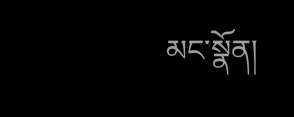མང་སྣོན།